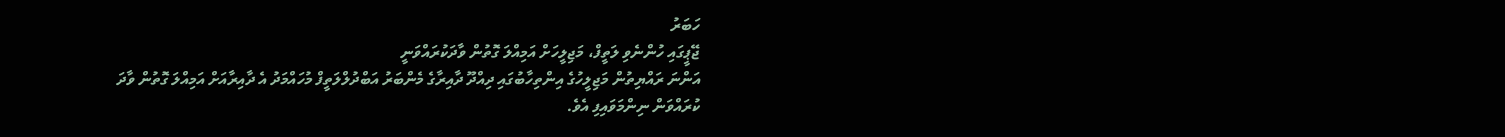ހަބަރު
ޖޭޕީގައި ހުންނެވި ލަތީފް، މަޖިލީހަށް އަމިއްލަ ގޮތުން ވާދަކުރައްވަނީ
އަންނަ ރައްޔިތުން މަޖިލީހުގެ އިންތިހާބުގައި ދިއްދޫ ދާއިރާގެ މެންބަރު އަބްދުލްލަތީފް މުހައްމަދު އެ ދާއިރާއަށް އަމިއްލަ ގޮތުން ވާދަ ކުރައްވަން ނިންމަވައިފި އެވެ.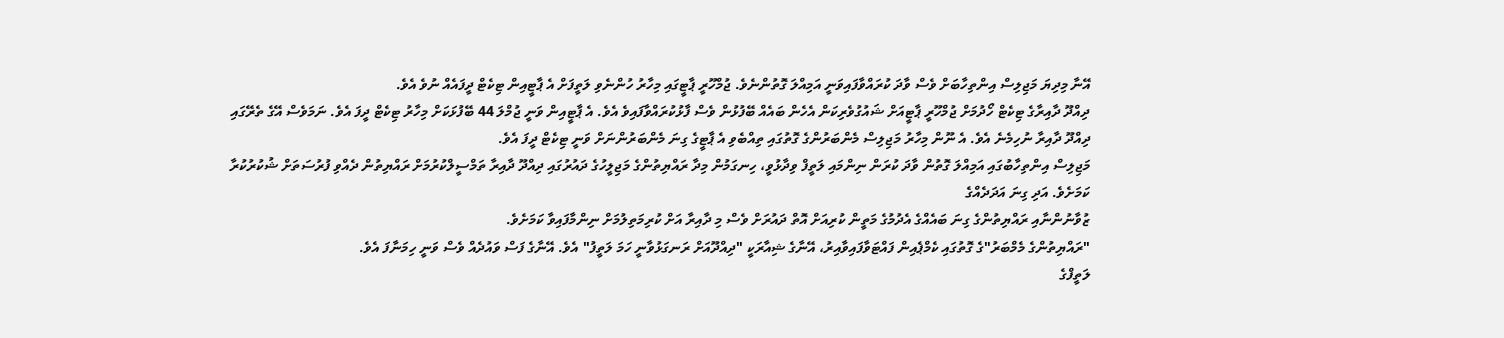އޭނާ މިދިޔަ މަޖިލިސް އިންތިހާބަށް ވެސް ވާދަ ކުރައްވާފައިވަނީ އަމިއްލަ ގޮތުންނެވެ. ޖުމްހޫރީ ޕާޓީގައި މިހާރު ހުންނެވި ލަތީފަށް އެ ޕާޓީއިން ޓިކެޓް ދީފައެއް ނުވެ އެވެ.
ދިއްދޫ ދާއިރާގެ ޓިކެޓް ހޯދުމަށް ޖުމްހޫރީ ޕާޓީއަށް ޝައުގުވެރިކަން އެހެން ބައެއް ބޭފުޅުން ވެސް ފާޅުކުރައްވާފައިވެ އެވެ. އެ ޕާޓީއިން ވަނީ ޖުމްލަ 44 ބޭފުޅަކަށް މިހާރު ޓިކެޓް ދީފަ އެވެ. ނަމަވެސް އޭގެ ތެރޭގައި ދިއްދޫ ދާއިރާ ނުހިމެނެ އެވެ. އެ ނޫން މިހާރު މަޖިލިސް މެންބަރުންގެ ގޮތުގައި ތިއްބެވި އެ ޕާޓީގެ ގިނަ މެންބަރުންނަށް ވަނީ ޓިކެޓް ދީފަ އެވެ.
މަޖިލިސް އިންތިހާބުގައި އަމިއްލަ ގޮތުން ވާދަ ކުރަން ނިންމައި ލަތީފް ވިދާޅުވީ، ހިނގަމުން މިދާ ރައްޔިތުންގެ މަޖިލީހުގެ ދައުރުގައި ދިއްދޫ ދާއިރާ ތަމްސީލްކުރުމަށް ރައްޔިތުން ދެއްވި ފުރުސަތަށް ޝުކުރުކުރާ ކަމަށެވެ. އަދި ގިނަ އަދަދެއްގެ
ޒުވާނުންނާއި ރައްޔިތުންގެ ގިނަ ބައެއްގެ އެދުމުގެ މަތީން ކުރިއަށް އޮތް ދައުރަށް ވެސް މި ދާއިރާ އަށް ކުރިމަތިލުމަށް ނިންމާފައިވާ ކަމަށެވެ.
"ރައްޔިތުންގެ މެމްބަރު"ގެ ގޮތުގައި ކެމްޕެއިން ފައްޓަވާފައިވާއިރު، އޭނާގެ ޝިއާރަކީ "ދިއްދޫއަށް ރަނގަޅުވާނީ ހަމަ ލަތީފު" އެވެ. އޭނާގެ ފަސް ވައުދެއް ވެސް ވަނީ ހިމަނާފަ އެވެ.
ލަތީފްގެ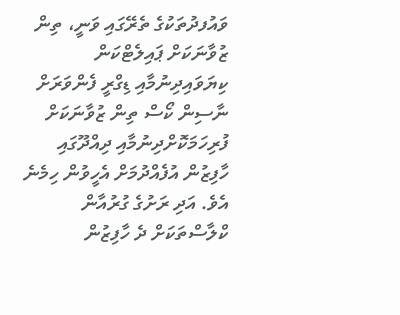ވައުފދުތަކުގެ ތެރޭގައި ވަނީ، ތިން ޒުވާނަކަށް ޕައިލެޓްކަން ކިޔަވައިދިނުމާއި ޑިގްރީ ފެންވަރަށް ނާސިން ކޯސް ތިން ޒުވާނަކަށް ފުރިހަމަކޮށްދިނުމާއި ދިއްދޫގައި ހާފިޒުން އުފެއްދުމަށް އެހީވުން ހިމެނެ އެވެ. އަދި ރަށުގެ ގުރުއާން ކްލާސްތަކަށް ދެ ހާފިޒުން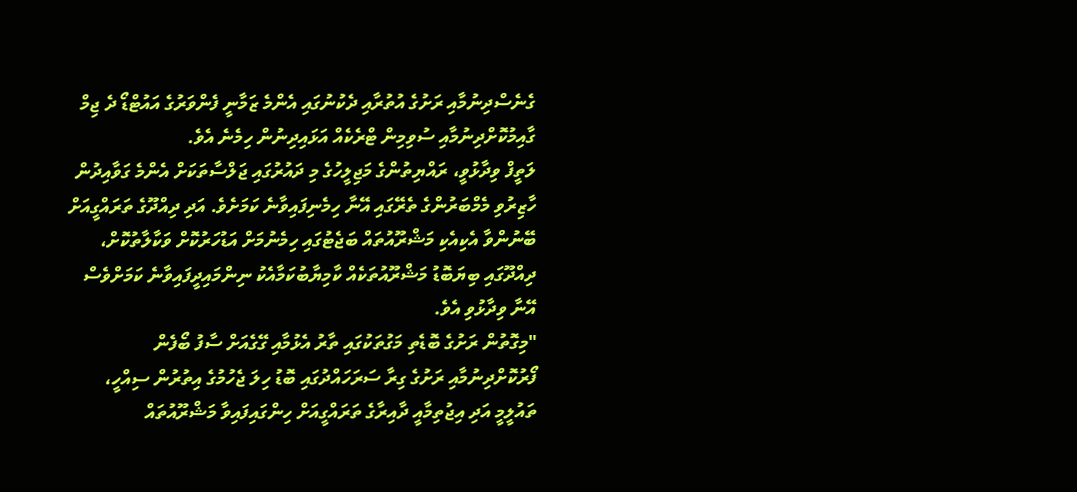ގެނެސްދިނުމާއި ރަށުގެ އުތުރާއި ދެކުނުގައި އެންމެ ޒަމާނީ ފެންވަރުގެ އައުޓްޑޯ ދެ ޖިމް ގާއިމުކޮށްދިނުމާއި ސުވިމިން ޓްރެކެއް އަޅައިދިނުން ހިމެނެ އެވެ.
ލަތީފް ވިދާޅުވީ، ރައްޔިތުންގެ މަޖިލީހުގެ މި ދައުރުގައި ޖަލްސާތަކަށް އެންމެ ގަވާއިދުން ހާޒިރުވި މެމްބަރުންގެ ތެރޭގައި އޭނާ ހިމެނިފައިވާނެ ކަމަށެވެ. އަދި ދިއްދޫގެ ތަރައްގީއަށް ބޭނުންވާ އެކިއެކި މަޝްރޫއުތައް ބަޖެޓުގައި ހިމެނުމަށް އަޑުހަރުކޮށް ވަކާލާތުކޮށް، ދިއްދޫގައި ބިޔަބޮޑު މަޝްރޫއުތަކެއް ކާމިޔާބުކަމާއެކު ނިންމައިދީފައިވާނެ ކަމަށްވެސް އޭނާ ވިދާޅުވި އެވެ.
"މިގޮތުން ރަށުގެ ބޮޑެތި މަގުތަކުގައި ތާރު އެޅުމާއި ގޭގެއަށް ސާފު ބޯފެން ފޯރުކޮށްދިނުމާއި ރަށުގެ ގިރާ ސަރަހައްދުގައި ބޮޑު ހިލަ ޖެހުމުގެ އިތުރުން ސިއްހީ، ތައުލީމީ އަދި އިޖުތިމާއީ ދާއިރާގެ ތަރައްގީއަށް ހިންގައިފައިވާ މަޝްރޫއުތައް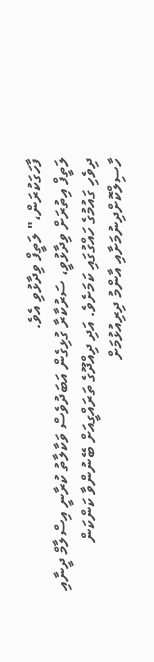ފާހަގަކުރަން،" ލަތީފް ވިދާޅުވި އެވެ.
ލަތީފް އިތުރަށް ވިދާޅުވީ، ސަރުކާރާ ގުޅިގެން އަބަދުވެސް ވަކާލާތު ކުރާނީ އިސްލާމް ދީނާއި ދިވެހި ގައުމުގެ ހައްގުގައި ކަމަށެވެ. އަދި ދިއްދޫގެ ތަރައްގީއަށް ބޭނުންވާ ކަންކަން ހާސިލްކޮށްދިނުމަށާއި އާންމު ދިރިއުޅުމަށް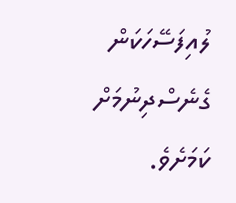ލުއިފަސޭހަކަން ގެނެސްދިނުމަށް ކަމަށެވެ.